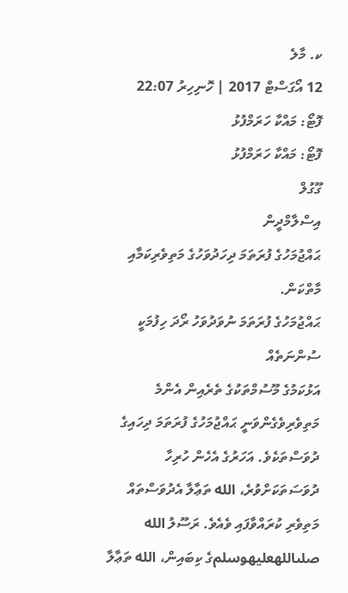ކ. މާލެ
12 އޯގަސްޓް 2017 | ހޮނިހިރު 22:07
ފޮޓޯ: މައްކާ ހަރަމްފުޅު
ފޮޓޯ: މައްކާ ހަރަމްފުޅު
ގޫގުލް
އިސްލާމްދީން
ޙައްޖުމަހުގެ ފުރަތަމަ ދިހަދުވަހުގެ މަތިވެރިކަމާއި މާތްކަން.
ޙައްޖުމަހުގެ ފުރަތަމަ ނުވަދުވަހު ރޯދަ ހިފުމަކީ ސުންނަތެއް
އަޅުކަމުގެ މޫސުމްތަކުގެ ތެރެއިން އެންމެ މަތިވެރިވެގެންވަނީ ޙައްޖުމަހުގެ ފުރަތަމަ ދިހައިގެ ދުވަސްތަކެވެ. އަހަރުގެ އެހެން ހުރިހާ ދުވަސަތަކަށްވުރެ، الله ތަޢާލާ އެދުވަސްތައް މަތިވެރި ކުރައްވާފައި ވެއެވެ. ރަސޫލު الله صلىاللهعليهوسلمގެ ކިބައިން، الله ތަޢާލާ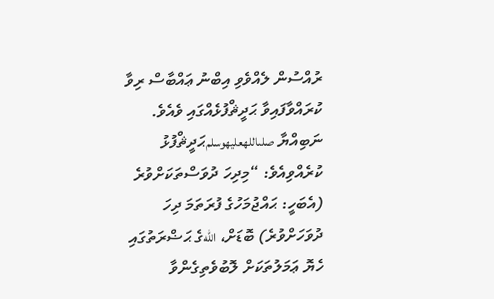ރުއްސުން ލެއްވެވި އިބްނު ޢައްބާސް ރިވާ ކުރައްވާފައިވާ ޙަދީޘްފުޅެއްގައި ވެއެވެ.
ނަބިއްޔާ صلىاللهعليهوسلمޙަދީޘްފުޅު ކުރެއްވިއެވެ: “މިދިހަ ދުވަސްތަކަށްވުރެ (އެބަހީ: ޙައްޖުމަހުގެ ފުރަތަމަ ދިހަ ދުވަހަށްވުރެ) ބޮޑަށް، اللهގެ ޙަޟްރަތުގައި ހެޔޮ ޢަމަލުތަކަށް ލޮބުވެތިގެންވާ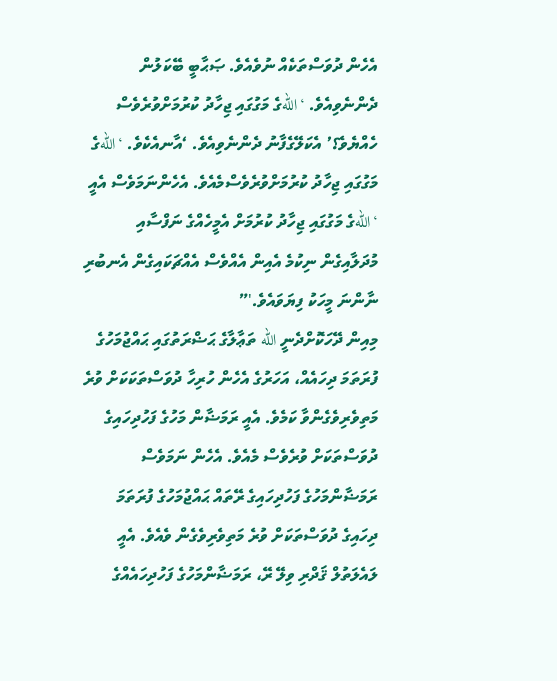އެހެން ދުވަސްތަކެއް ނުވެއެވެ. ޞަޙާބީ ބޭކަލުން ދެންނެވިއެވެ. ‘اللهގެ މަގުގައި ޖިހާދު ކުރުމަށްވުރެވެސް ހެއްޔެވެ؟’ އެކަލޭގެފާނު ދެންނެވިއެވެ. ‘އާނއެކެވެ. ‘اللهގެ މަގުގައި ޖިހާދު ކުރުމަށްވުރެވެސްމެއެވެ. އެހެންނަމަވެސް އެއީ ‘اللهގެ މަގުގައި ޖިހާދު ކުރުމަށް އެމީހެއްގެ ނަފްސާއި މުދަލާއިގެން ނިކުމެ އެއިން އެއްވެސް އެއްޗަކައިގެން އެނބުރި ނާންނަ މީހަކު ފިޔަވައެވެ.'”
މިއިން ދޭހަކޮށްދެނީ الله ތަޢާލާގެ ޙަޟްރަތުގައި ޙައްޖުމަހުގެ ފުރަތަމަ ދިހައެއް، އަހަރުގެ އެހެން ހުރިހާ ދުވަސްތަކަކަށް ވުރެ މަތިވެރިވެގެންވާ ކަމެވެ. އެއީ ރަމަޟާން މަހުގެ ފަހުދިހައިގެ ދުވަސްތަކަށް ވުރެވެސް މެއެވެ. އެހެން ނަމަވެސް ރަމަޟާންމަހުގެ ފަހުދިހައިގެ ރޭތައް ޙައްޖުމަހުގެ ފުރަތަމަ ދިހައިގެ ދުވަސްތަކަށް ވުރެ މަތިވެރިވެގެން ވެއެވެ. އެއީ ލައެލަތުލް ޤަދްރި ވިލޭ ރޭ، ރަމަޟާންމަހުގެ ފަހުދިހައެއްގެ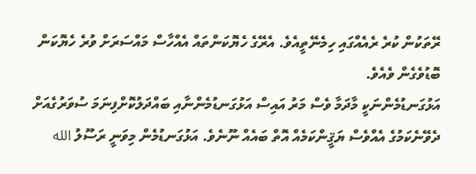ރޭތަކުން ކުރެ ރެއެއްގައި ހިމެނޭތީއެވެ. އެރޭގެ ހެޔޮކަންތައް އެއްހާސް މައްސަރަށް ވުރެ ހެޔޮކަން ބޮޑުވެގެން ވެއެވެ.
އަޅުގަނޑުމެންނަކީ މާދަމާ ވެސް މަރު އައިސް އަޅުގަނޑުމެންނާއި ބައްދަލުކޮށްފިނަމަ ސުވަރުގެއަށް ދެވޭނެކަމުގެ އެއްވެސް ޔަޤީންކަމެއް އޮތް ބައެއް ނޫނެވެ. އަޅުގަނޑުމެން މިވަނީ ރަސޫލު الله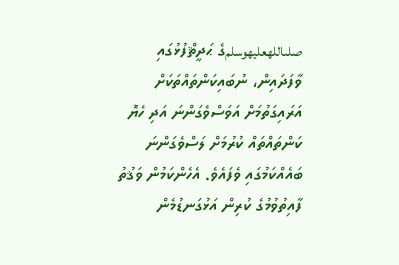صلىاللهعليهوسلمގެ ޙަދީޘްފުޅުގައި ވާފަދައިން، ނުބައިކަންތައްތަކަށް އަރައިގަތުމަށް އަވަސްވެގަންނަ އަދި ހެޔޮ ކަންތައްތައް ކުރުމަށް ލަސްވެގަންނަ ބައެއްކަމުގައި ވެފައެވެ. އެހެންކަމުން ވަޤުތު ފާއިތުވުމުގެ ކުރިން އަޅުގަނޑުމެން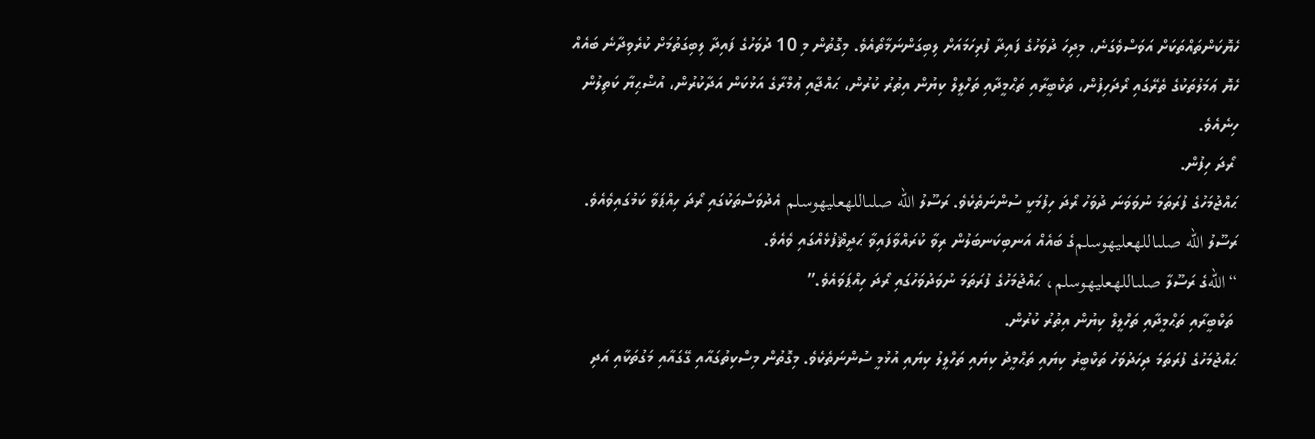ހެޔޮކަންތައްތަކަށް އަވަސްވެގަނެ، މިދިހަ ދުވަހުގެ ފައިދާ ފުރިހަމައަށް ލިބިގަންނަމާތޯއެވެ. މިގޮތުން މި 10 ދުވަހުގެ ފައިދާ ލިބިގަތުމަށް ކުރެވިދާނެ ބައެއް ހެޔޮ ޢަމަލުތަކުގެ ތެރޭގައި ރޯދަހިފުން، ތަކްބީރާއި ތަޙްމީދާއި ތަހްލީލް ކިޔުން އިތުރު ކުރުން، ޙައްޖާއި ޢުމްރާގެ އަޅުކަން އަދާކުރުން، އުޟްޙިޔާ ކަތިލުން ހިނެއެވެ.
 ރޯދަ ހިފުން.
ޙައްޖުމަހުގެ ފުރަތަމަ ނުވަވަނަ ދުވަހު ރޯދަ ހިފުމަކީ ސުންނަތެކެވެ. ރަސޫލު الله صلىاللهعليهوسلم އެދުވަސްތަކުގައި ރޯދަ ހިއްޕަވާ ކަމުގައިވެއެވެ. ރަސޫލު الله صلىاللهعليهوسلمގެ ބައެއް އަނބިކަނބަލުން ރިވާ ކުރައްވާފައިވާ ޙަދީޘްފުޅެއްގައި ވެއެވެ.
“اللهގެ ރަސޫލާ صلىاللهعليهوسلم، ޙައްޖުމަހުގެ ފުރަތަމަ ނުވަދުވަހުގައި ރޯދަ ހިއްޕަވައެވެ.”
 ތަކްބީރާއި ތަޙްމީދާއި ތަހްލީލް ކިޔުން އިތުރު ކުރުން.
ޙައްޖުމަހުގެ ފުރަތަމަ ދިހަދުވަހު ތަކްބީރު ކިޔައި ތަޙްމީދު ކިޔައި ތަހްލީލު ކިޔައި އުޅުމީ ސުންނަތެކެވެ. މިގޮތުން މިސްކިތުގައާއި ގޭގައާއި މަގުތަކާއި އަދި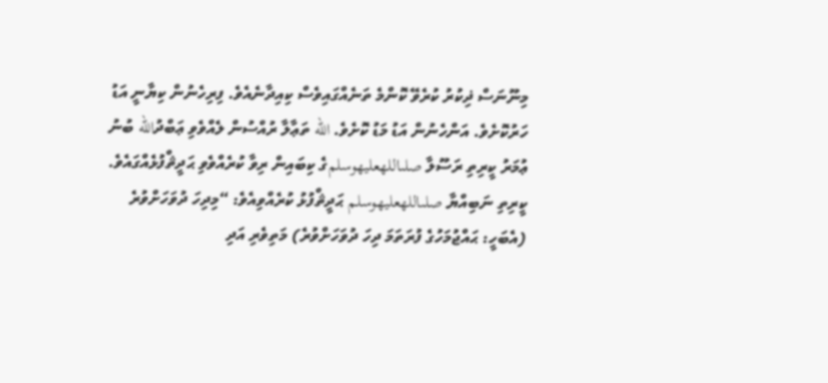މިނޫނަސް ޛިކުރު ކުރެވޭ ކޮންމެ ތަނެއްގައިވެސް ކިއިދާނެއެވެ. ފިރިހެނުން ކިޔާނީ އަޑު ހަރުކޮށެވެ. އަންހެނުން އަޑު މަޑު ކޮށެވެ. الله ތަޢާލާ ރުއްސުން ލެއްވެވި ޢަބްދުالله ބުނު ޢުމަރު ކީރިތި ރަސޫލާ صلىاللهعليهوسلمގެ ކިބައިން ރިވާ ކުރެއްވެވި ޙަދީޘްފުޅެއްގައެވެ.
ކީރިތި ނަބިއްޔާ صلىاللهعليهوسلم ޙަދީޘްފުޅު ކުރެއްވިއެވެ: “މިދިހަ ދުވަހަށްވުރެ (އެބަހީ: ޙައްޖުމަހުގެ ފުރަތަމަ ދިހަ ދުވަހަށްވުރެ) މަތިވެރި އަދި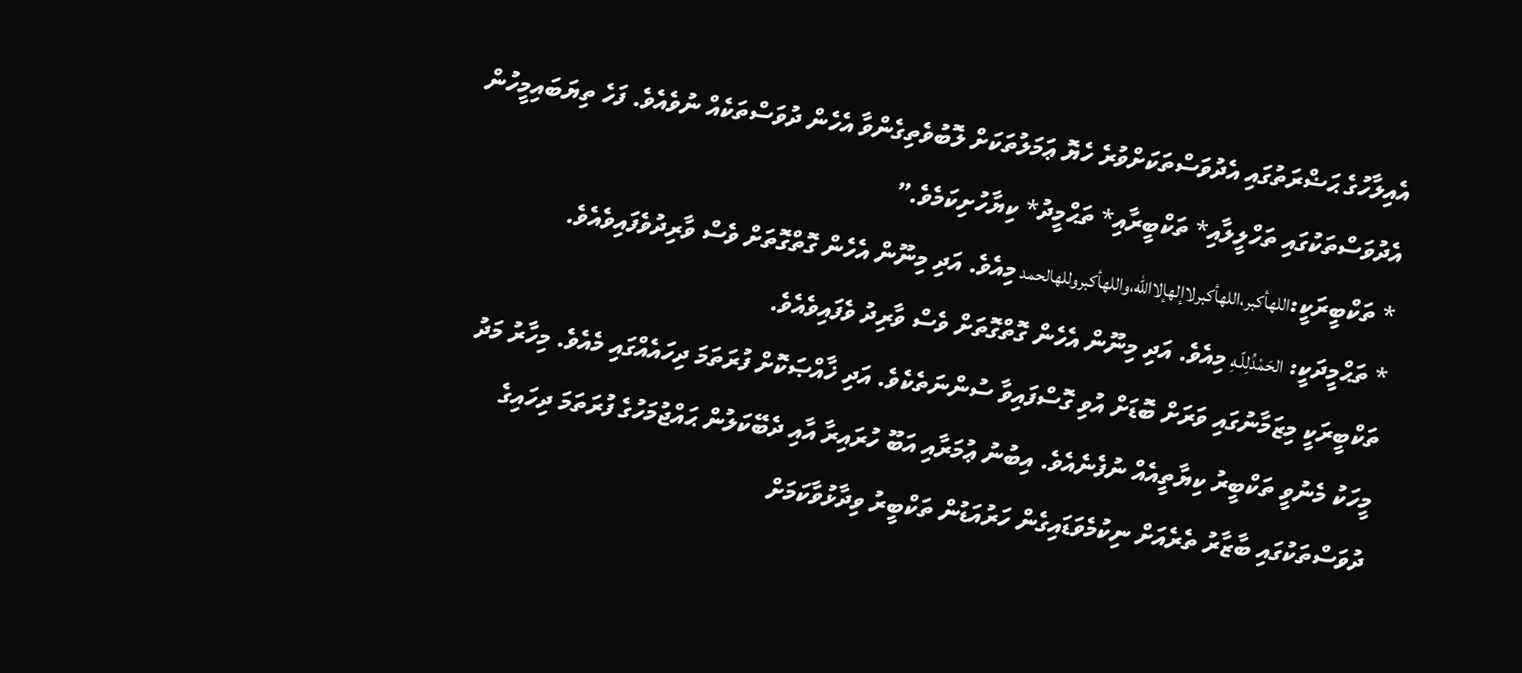އެއިލާހުގެ ޙަޟްރަތުގައި އެދުވަސްތަކަށްވުރެ ހެޔޮ ޢަމަލުތަކަށް ލޮބުވެތިގެންވާ އެހެން ދުވަސްތަކެއް ނުވެއެވެ. ފަހެ ތިޔަބައިމީހުން އެދުވަސްތަކުގައި ތަހްލީލާއި* ތަކްބީރާއި* ތަޙްމީދު* ކިޔާހުށިކަމެވެ.”
* ތަކްބީރަކީ:اللهأكبر،اللهأكبرلاإلهإلاالله،واللهأكبروللهالحمد މިއެވެ. އަދި މިނޫން އެހެން ގޮތްގޮތަށް ވެސް ވާރިދުވެފައިވެއެވެ.
* ތަޙްމީދަކީ: الحَمْدُلِلّـهِ މިއެވެ. އަދި މިނޫން އެހެން ގޮތްގޮތަށް ވެސް ވާރިދު ވެފައިވެއެވެ.
ތަކްބީރަކީ މިޒަމާނުގައި ވަރަށް ބޮޑަށް އުވި ގޮސްފައިވާ ސުންނަތެކެވެ. އަދި ޚާއްޞަކޮށް ފުރަތަމަ ދިހައެއްގައި މެއެވެ. މިހާރު މަދު މީހަކު މެނުވީ ތަކްބީރު ކިޔާތީއެއް ނުފެނެއެވެ. އިބުނު ޢުމަރާއި އަބޫ ހުރައިރާ އާއި ދެބޭކަލުން ޙައްޖުމަހުގެ ފުރަތަމަ ދިހައިގެ ދުވަސްތަކުގައި ބާޒާރު ތެރެއަށް ނިކުމެވަޑައިގެން ހަރުއަޑުން ތަކްބީރު ވިދާޅުވާކަމަށް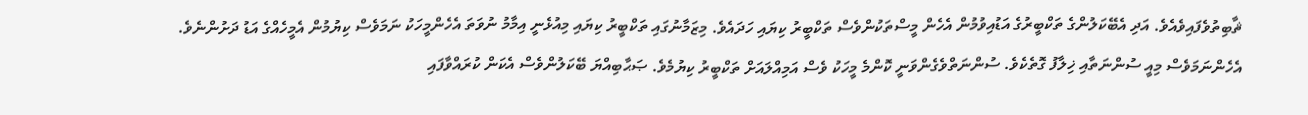ޘާބިތުވެފައިވެއެވެ. އަދި އެބޭކަލުންގެ ތަކްބީރުގެ އަޑުއިވުމުން އެހެން މީސްތަކުންވެސް ތަކްބީރު ކިޔައި ހަދައެވެ. މިޒަމާނުގައި ތަކްބީރު ކިޔައި މިއުޅެނީ އިމާމު ނުވަތަ އެހެންމީހަކު ނަމަވެސް ކިޔުމުން އެމީހެއްގެ އަޑު ދަށުންނެވެ. އެހެންނަމަވެސް މިއީ ސުންނަތާއި ޚިލާފު ގޮތެކެވެ. ސުންނަތްވެގެންވަނީ ކޮންމެ މީހަކު ވެސް އަމިއްލައަށް ތަކްބީރު ކިޔުމެވެ. ޞަޙާބިއްޔަ ބޭކަލުންވެސް އެކަން ކުރައްވާފައި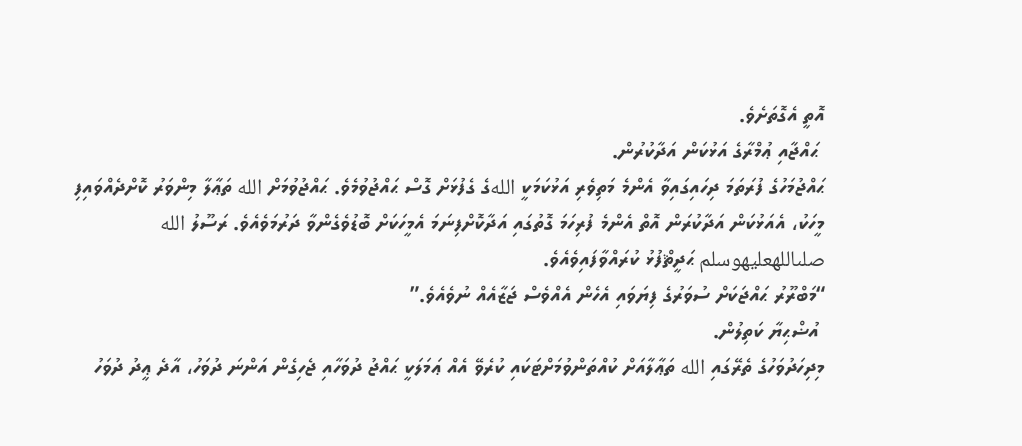އޮތީ އެގޮތަށެވެ.
 ޙައްޖާއި ޢުމްރާގެ އަޅުކަން އަދާކުރުން.
ޙައްޖުމަހުގެ ފުރަތަމަ ދިހައިގައިވާ އެންމެ މަތިވެރި އަޅުކަމަކީ اللهގެ ގެފުޅަށް ގޮސް ޙައްޖުވުމެވެ. ޙައްޖުވުމަށް الله ތަޢާލާ މިންވަރު ކޮށްދެއްވައިފި މީހަކު، އެއަޅުކަން އަދާކުރަން އޮތް އެންމެ ފުރިހަމަ ގޮތުގައި އަދާކޮށްފިނަމަ އެމީހަކަށް ބޮޑުވެގެންވާ ދަރުމަވެއެވެ. ރަސޫލު الله صلىاللهعليهوسلم ޙަދީޘްފުޅު ކުރައްވާފައިވެއެވެ.
“މަބްރޫރު ޙައްޖަކަށް ސުވަރުގެ ފިޔަވައި އެހެން އެއްވެސް ޖަޒާއެއް ނުވެއެވެ.”
 އުޟްޙިޔާ ކަތިލުން.
މިދިހަދުވަހުގެ ތެރޭގައި الله ތަޢާލާއަށް ކުއްތަންވުމަށްޓަކައި ކުރެވޭ އެއް ޢަމަލަކީ ޙައްޖު ދުވަހާއި ޖެހިގެން އަންނަ ދުވަހު، އާދެ ޢީދު ދުވަހު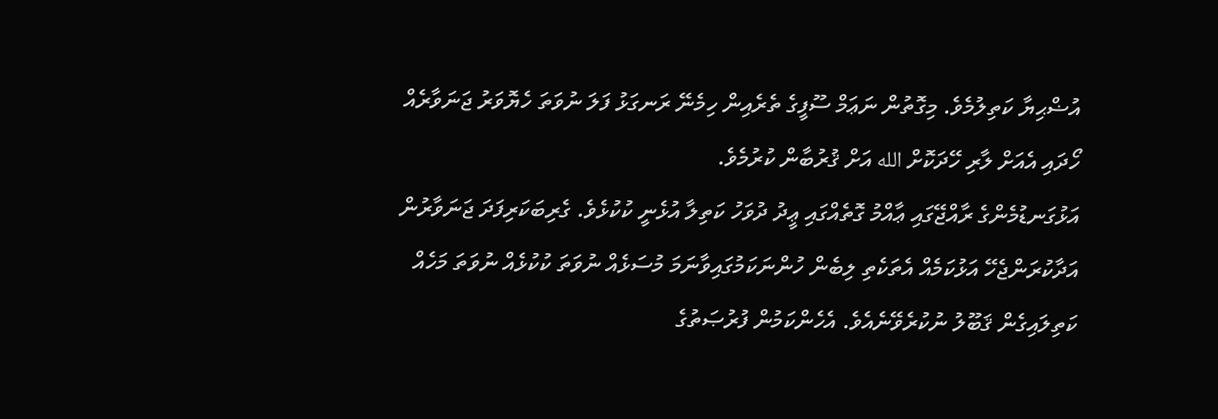އުޟްޙިޔާ ކަތިލުމެވެ. މިގޮތުން ނަޢަމް ސޫފީގެ ތެރެއިން ހިމެނޭ ރަނގަޅު ފަލަ ނުވަތަ ހެޔޮވަރު ޖަނަވާރެއް ހޯދައި އެއަށް ލާރި ހޭދަކޮށް الله އަށް ޤުރުބާން ކުރުމެވެ.
އަޅުގަނޑުމެންގެ ރާއްޖޭގައި ޢާއްމު ގޮތެއްގައި ޢީދު ދުވަހު ކަތިލާ އުޅެނީ ކުކުޅެވެ. ގެރިބަކަރިފަދަ ޖަނަވާރުން އަދާކުރަންޖެހޭ އަޅުކަމެއް އެތަކެތި ލިބެން ހުންނަކަމުގައިވާނަމަ މުސަޅެއް ނުވަތަ ކުކުޅެއް ނުވަތަ މަހެއް ކަތިލައިގެން ޤަބޫލު ނުކުރެވޭނެއެވެ. އެހެންކަމުން ފުރުޞަތުގެ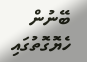ބޭނުން ހެޔޮގޮތުގައި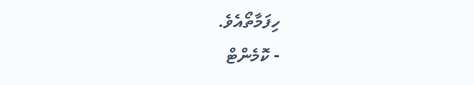ހިފަމާތޯއެވެ.
- ކޮމެންޓް